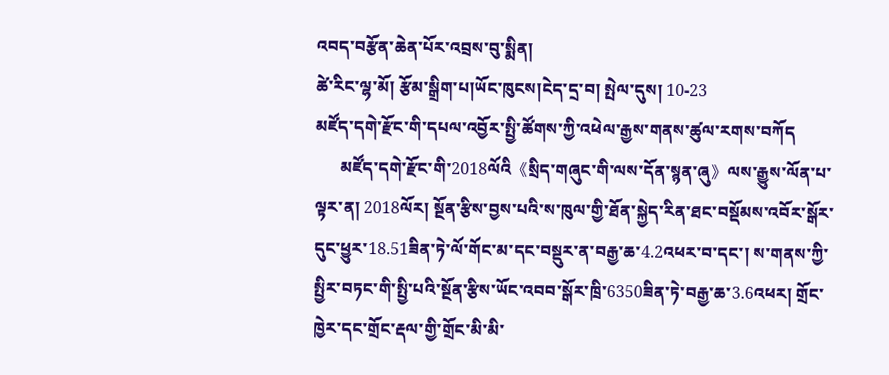འབད་བརྩོན་ཆེན་པོར་འབྲས་བུ་སྨིན།
ཚེ་རིང་ལྷ་མོ། རྩོམ་སྒྲིག་པ།ཡོང་ཁུངས།ངེད་དྲ་བ། སྤེལ་དུས། 10-23
མཛོད་དགེ་རྫོང་གི་དཔལ་འབྱོར་སྤྱི་ཚོགས་ཀྱི་འཕེལ་རྒྱས་གནས་ཚུལ་རགས་བཀོད
      མཛོད་དགེ་རྫོང་གི་2018ལོའི《སྲིད་གཞུང་གི་ལས་དོན་སྙན་ཞུ》ལས་རྒྱུས་ལོན་པ་ལྟར་ན། 2018ལོར། སྔོན་རྩིས་བྱས་པའི་ས་ཁུལ་གྱི་ཐོན་སྐྱེད་རིན་ཐང་བསྡོམས་འབོར་སྒོར་དུང་ཕྱུར་18.51ཟིན་ཏེ་ལོ་གོང་མ་དང་བསྡུར་ན་བརྒྱ་ཆ་4.2འཕར་བ་དང་། ས་གནས་ཀྱི་སྤྱིར་བཏང་གི་སྤྱི་པའི་སྔོན་རྩིས་ཡོང་འབབ་སྒོར་ཁྲི་6350ཟིན་ཏེ་བརྒྱ་ཆ་3.6འཕར། གྲོང་ཁྱེར་དང་གྲོང་རྡལ་གྱི་གྲོང་མི་མི་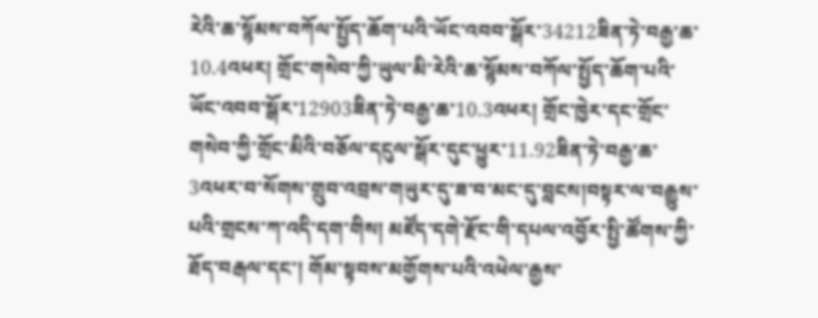རེའི་ཆ་སྙོམས་བཀོལ་སྤྱོད་ཆོག་པའི་ཡོང་འབབ་སྒོར་34212ཟིན་ཏེ་བརྒྱ་ཆ་10.4འཕར། གྲོང་གསེབ་ཀྱི་ཡུལ་མི་རེའི་ཆ་སྙོམས་བཀོལ་སྤྱོད་ཆོག་པའི་ཡོང་འབབ་སྒོར་12903ཟིན་ཏེ་བརྒྱ་ཆ་10.3འཕར། གྲོང་ཁྱེར་དང་གྲོང་གསེབ་ཀྱི་གྲོང་མིའི་བཅོལ་དངུལ་སྒོར་དུང་ཕྱུར་11.92ཟིན་ཏེ་བརྒྱ་ཆ་3འཕར་བ་སོགས་གྲུབ་འབྲས་གཡུར་དུ་ཟ་བ་མང་དུ་བླངས།བསྟར་ལ་བརྒྱུས་པའི་གྲངས་ཀ་འདི་དག་གིས། མཛོད་དགེ་རྫོང་གི་དཔལ་འབྱོར་སྤྱི་ཚོགས་ཀྱི་ཐོད་བརྒལ་དང་། གོམ་སྟབས་མགྱོགས་པའི་འཕེལ་རྒྱས་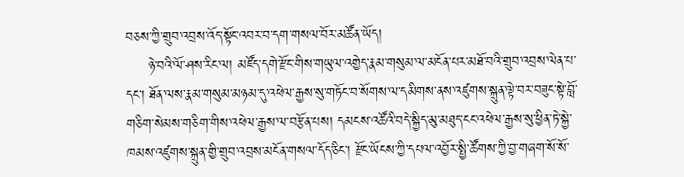བཅས་ཀྱི་གྲུབ་འབྲས་འོད་སྟོང་འབར་བ་དག་གསལ་བོར་མཚོན་ཡོད།
     ཉེ་བའི་ལོ་ཤས་རིང་ལ། མཛོད་དགེ་རྫོང་གིས་གཡུལ་འགྱེད་རྣམ་གསུམ་ལ་མངོན་པར་མཐོ་བའི་གྲུབ་འབྲས་ལེན་པ་དང་། ཐོན་ལས་རྣམ་གསུམ་མཉམ་དུ་འཕེལ་རྒྱས་སུ་གཏོང་བ་སོགས་ལ་དམིགས་ནས་འཛུགས་སྐྲུན་ལྟེ་བར་བཟུང་སྟེ་བློ་གཅིག་སེམས་གཅིག་གིས་འཕེལ་རྒྱས་ལ་བརྩོན་པས། དམངས་འཚོའི་བདེ་སྐྱིད་མུ་མཐུད་ངང་འཕེལ་རྒྱས་སུ་ཕྱིན་ཏེ་སྐྱེ་ཁམས་འཛུགས་སྐྲུན་གྱི་གྲུབ་འབྲས་མངོན་གསལ་དོད་ཅིང་། རྫོང་ཡོངས་ཀྱི་དཔལ་འབྱོར་སྤྱི་ཚོགས་ཀྱི་བྱ་གཞག་སོ་སོ་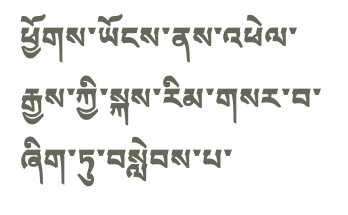ཕྱོགས་ཡོངས་ནས་འཕེལ་རྒྱས་ཀྱི་སྐས་རིམ་གསར་བ་ཞིག་ཏུ་བསླེབས་པ་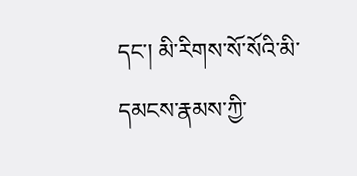དང་། མི་རིགས་སོ་སོའི་མི་དམངས་རྣམས་ཀྱི་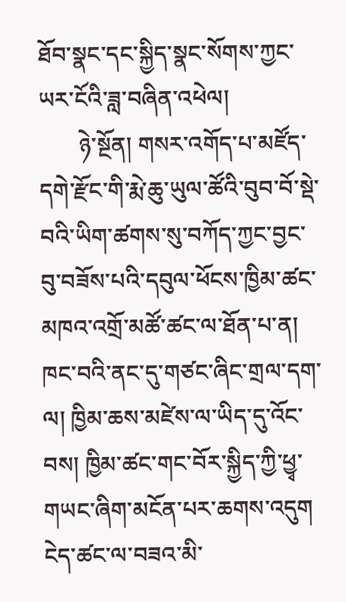ཐོབ་སྣང་དང་སྐྱིད་སྣང་སོགས་ཀྱང་ཡར་ངོའི་ཟླ་བཞིན་འཕེལ།
       ཉེ་སྔོན། གསར་འགོད་པ་མཛོད་དགེ་རྫོང་གི་རྨེ་ཆུ་ཡུལ་ཚོའི་བུབ་བོ་སྡེ་བའི་ཡིག་ཚགས་སུ་བཀོད་ཀྱང་བྱང་བུ་བཟོས་པའི་དབུལ་ཕོངས་ཁྱིམ་ཚང་མཁའ་འགྲོ་མཚོ་ཚང་ལ་ཐོན་པ་ན། ཁང་བའི་ནང་དུ་གཙང་ཞིང་གྲལ་དག་ལ། ཁྱིམ་ཆས་མཛེས་ལ་ཡིད་དུ་འོང་བས། ཁྱིམ་ཚང་གང་བོར་སྐྱིད་ཀྱི་ཕྱྭ་གཡང་ཞིག་མངོན་པར་ཆགས་འདུག ངེད་ཚང་ལ་བཟའ་མི་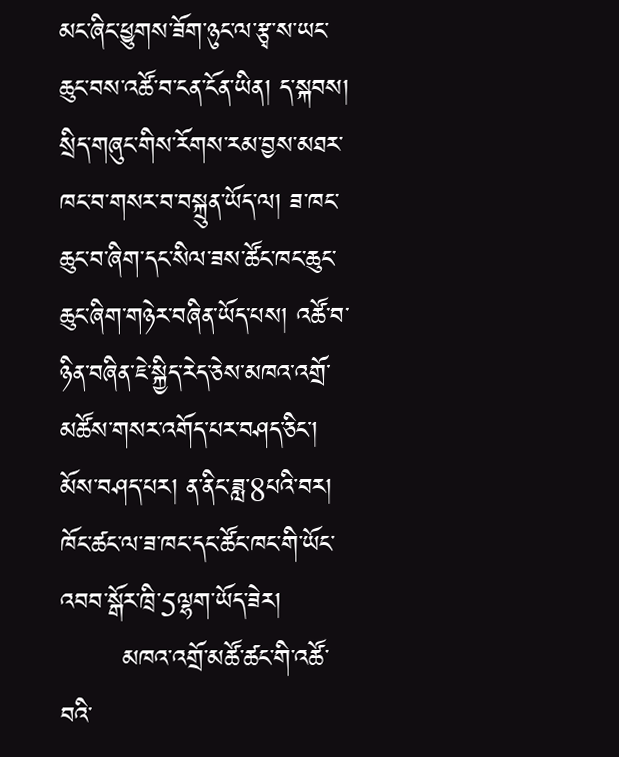མང་ཞིང་ཕྱུགས་ཟོག་ཉུང་ལ་རྩྭ་ས་ཡང་ཆུང་བས་འཚོ་བ་ངན་ངོན་ཡིན། ད་སྐབས། སྲིད་གཞུང་གིས་རོགས་རམ་བྱས་མཐར་ཁང་བ་གསར་བ་བསྐྲུན་ཡོད་ལ། ཟ་ཁང་ཆུང་བ་ཞིག་དང་སིལ་ཟས་ཚོང་ཁང་ཆུང་ཆུང་ཞིག་གཉེར་བཞིན་ཡོད་པས། འཚོ་བ་ཉིན་བཞིན་ཇེ་སྐྱིད་རེད་ཅེས་མཁའ་འགྲོ་མཚོས་གསར་འགོད་པར་བཤད་ཅིང་། མོས་བཤད་པར། ན་ནིང་ཟླ་8པའི་བར། ཁོང་ཚང་ལ་ཟ་ཁང་དང་ཚོང་ཁང་གི་ཡོང་འབབ་སྒོར་ཁྲི་5ལྷག་ཡོད་ཟེར།
       མཁའ་འགྲོ་མཚོ་ཚང་གི་འཚོ་བའི་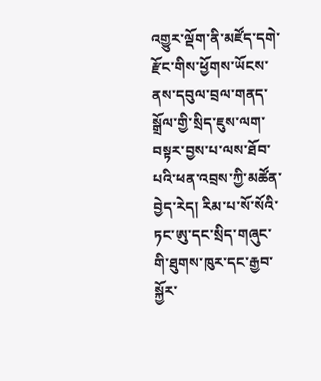འགྱུར་ལྡོག་ནི་མཛོད་དགེ་རྫོང་གིས་ཕྱོགས་ཡོངས་ནས་དབུལ་བྲལ་གནད་སྒྲོལ་གྱི་སྲིད་ཇུས་ལག་བསྟར་བྱས་པ་ལས་ཐོབ་པའི་ཕན་འབྲས་ཀྱི་མཚོན་བྱེད་རེད། རིམ་པ་སོ་སོའི་ཏང་ཨུ་དང་སྲིད་གཞུང་གི་ཐུགས་ཁུར་དང་རྒྱབ་སྐྱོར་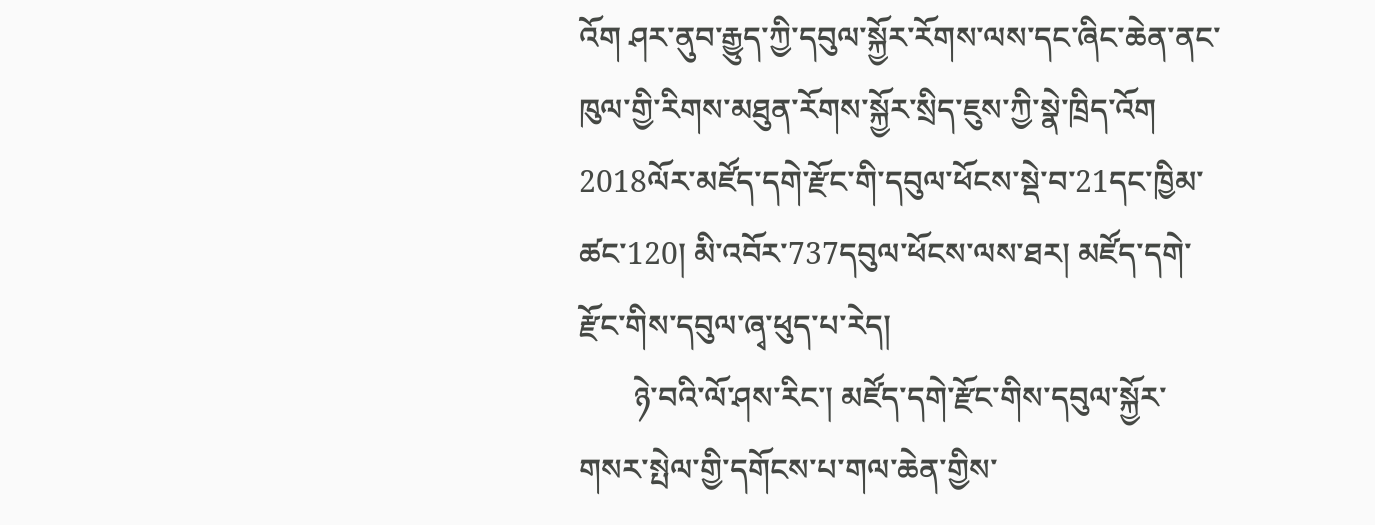འོག ཤར་ནུབ་རྒྱུད་ཀྱི་དབུལ་སྐྱོར་རོགས་ལས་དང་ཞིང་ཆེན་ནང་ཁུལ་གྱི་རིགས་མཐུན་རོགས་སྐྱོར་སྲིད་ཇུས་ཀྱི་སྣེ་ཁྲིད་འོག 2018ལོར་མཛོད་དགེ་རྫོང་གི་དབུལ་ཕོངས་སྡེ་བ་21དང་ཁྱིམ་ཚང་120། མི་འབོར་737དབུལ་ཕོངས་ལས་ཐར། མཛོད་དགེ་རྫོང་གིས་དབུལ་ཞྭ་ཕུད་པ་རེད།
       ཉེ་བའི་ལོ་ཤས་རིང་། མཛོད་དགེ་རྫོང་གིས་དབུལ་སྐྱོར་གསར་སྤེལ་གྱི་དགོངས་པ་གལ་ཆེན་གྱིས་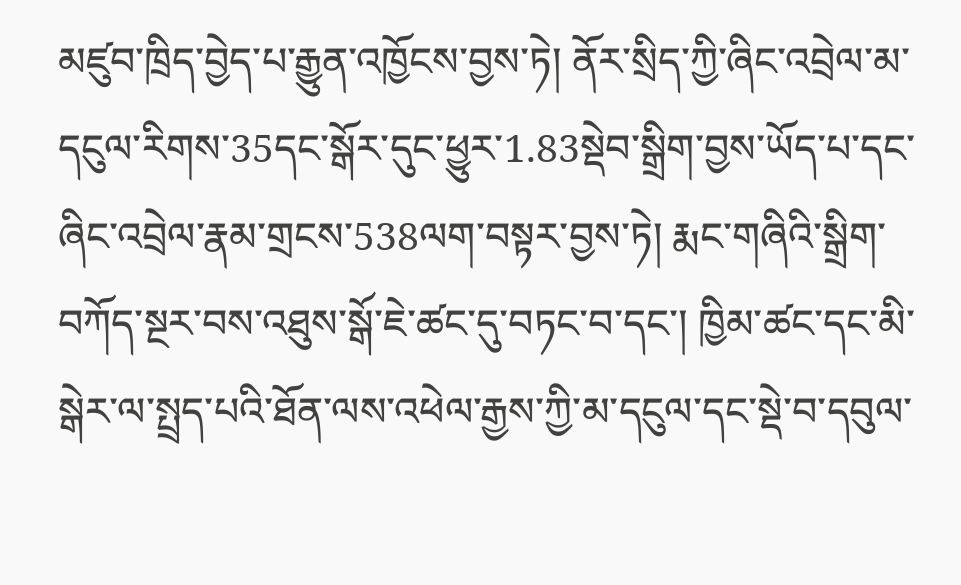མཛུབ་ཁྲིད་བྱེད་པ་རྒྱུན་འཁྱོངས་བྱས་ཏེ། ནོར་སྲིད་ཀྱི་ཞིང་འབྲེལ་མ་དངུལ་རིགས་35དང་སྒོར་དུང་ཕྱུར་1.83སྡེབ་སྒྲིག་བྱས་ཡོད་པ་དང་ཞིང་འབྲེལ་རྣམ་གྲངས་538ལག་བསྟར་བྱས་ཏེ། རྨང་གཞིའི་སྒྲིག་བཀོད་སྔར་བས་འཐུས་སྒོ་ཇེ་ཚང་དུ་བཏང་བ་དང་། ཁྱིམ་ཚང་དང་མི་སྒེར་ལ་སྤྲད་པའི་ཐོན་ལས་འཕེལ་རྒྱས་ཀྱི་མ་དངུལ་དང་སྡེ་བ་དབུལ་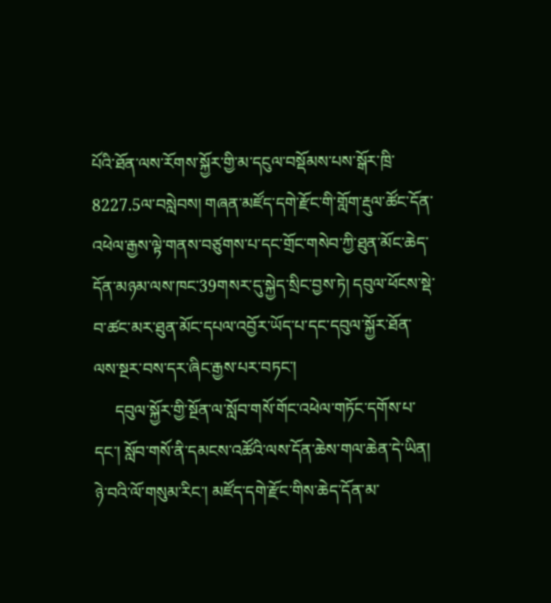པོའི་ཐོན་ལས་རོགས་སྐྱོར་གྱི་མ་དངུལ་བསྡོམས་པས་སྒོར་ཁྲི་8227.5ལ་བསླེབས། གཞན་མཛོད་དགེ་རྫོང་གི་གློག་རྡུལ་ཚོང་དོན་འཕེལ་རྒྱས་ལྟེ་གནས་བཙུགས་པ་དང་གྲོང་གསེབ་ཀྱི་ཐུན་མོང་ཆེད་དོན་མཉམ་ལས་ཁང་39གསར་དུ་སྐྱེད་སྲིང་བྱས་ཏེ། དབུལ་ཕོངས་སྡེ་བ་ཚང་མར་ཐུན་མོང་དཔལ་འབྱོར་ཡོད་པ་དང་དབུལ་སྐྱོར་ཐོན་ལས་སྔར་བས་དར་ཞིང་རྒྱས་པར་བཏང་།
     དབུལ་སྐྱོར་གྱི་སྔོན་ལ་སློབ་གསོ་གོང་འཕེལ་གཏོང་དགོས་པ་དང་། སློབ་གསོ་ནི་དམངས་འཚོའི་ལས་དོན་ཆེས་གལ་ཆེན་དེ་ཡིན། ཉེ་བའི་ལོ་གསུམ་རིང་། མཛོད་དགེ་རྫོང་གིས་ཆེད་དོན་མ་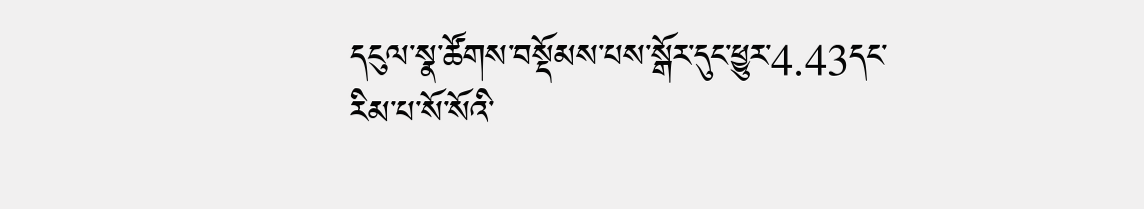དངུལ་སྣ་ཚོགས་བསྡོམས་པས་སྒོར་དུང་ཕྱུར་4.43དང་རིམ་པ་སོ་སོའི་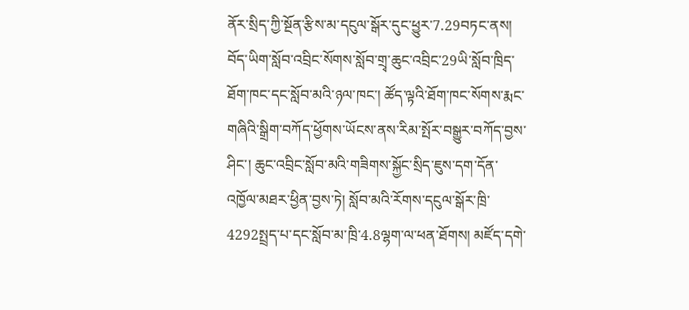ནོར་སྲིད་ཀྱི་སྔོན་རྩིས་མ་དངུལ་སྒོར་དུང་ཕྱུར་7.29བཏང་ནས། བོད་ཡིག་སློབ་འབྲིང་སོགས་སློབ་གྲྭ་ཆུང་འབྲིང་29ཡི་སློབ་ཁྲིད་ཐོག་ཁང་དང་སློབ་མའི་ཉལ་ཁང་། ཚོད་ལྟའི་ཐོག་ཁང་སོགས་རྨང་གཞིའི་སྒྲིག་བཀོད་ཕྱོགས་ཡོངས་ནས་རིམ་སྤོར་བསྒྱུར་བཀོད་བྱས་ཤིང་། ཆུང་འབྲིང་སློབ་མའི་གཟིགས་སྐྱོང་སྲིད་ཇུས་དག་དོན་འཁྱོལ་མཐར་ཕྱིན་བྱས་ཏེ། སློབ་མའི་རོགས་དངུལ་སྒོར་ཁྲི་4292སྤྲད་པ་དང་སློབ་མ་ཁྲི་4.8ལྷག་ལ་ཕན་ཐོགས། མཛོད་དགེ་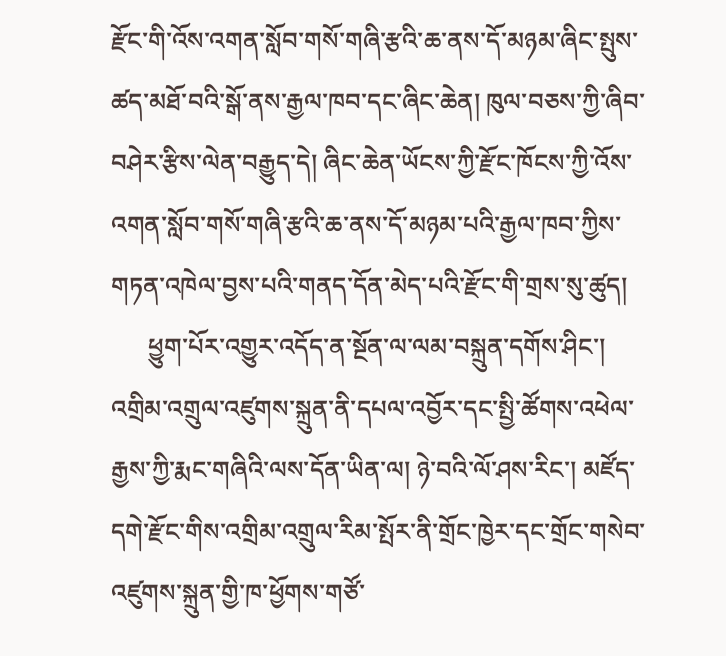རྫོང་གི་འོས་འགན་སློབ་གསོ་གཞི་རྩའི་ཆ་ནས་དོ་མཉམ་ཞིང་སྤུས་ཚད་མཐོ་བའི་སྒོ་ནས་རྒྱལ་ཁབ་དང་ཞིང་ཆེན། ཁུལ་བཅས་ཀྱི་ཞིབ་བཤེར་རྩིས་ལེན་བརྒྱུད་དེ། ཞིང་ཆེན་ཡོངས་ཀྱི་རྫོང་ཁོངས་ཀྱི་འོས་འགན་སློབ་གསོ་གཞི་རྩའི་ཆ་ནས་དོ་མཉམ་པའི་རྒྱལ་ཁབ་ཀྱིས་གཏན་འཁེལ་བྱས་པའི་གནད་དོན་མེད་པའི་རྫོང་གི་གྲས་སུ་ཚུད།
      ཕྱུག་པོར་འགྱུར་འདོད་ན་སྔོན་ལ་ལམ་བསྐྲུན་དགོས་ཤིང་། འགྲིམ་འགྲུལ་འཛུགས་སྐྲུན་ནི་དཔལ་འབྱོར་དང་སྤྱི་ཚོགས་འཕེལ་རྒྱས་ཀྱི་རྨང་གཞིའི་ལས་དོན་ཡིན་ལ། ཉེ་བའི་ལོ་ཤས་རིང་། མཛོད་དགེ་རྫོང་གིས་འགྲིམ་འགྲུལ་རིམ་སྤོར་ནི་གྲོང་ཁྱེར་དང་གྲོང་གསེབ་འཛུགས་སྐྲུན་གྱི་ཁ་ཕྱོགས་གཙོ་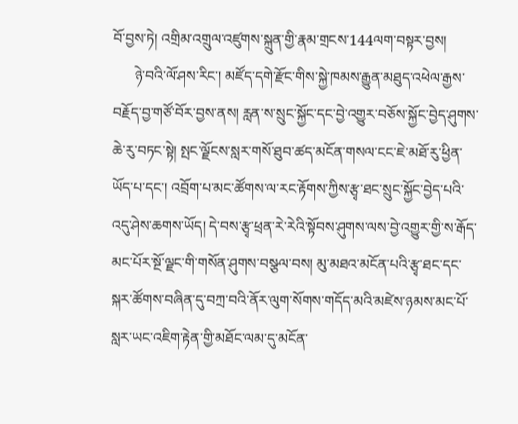བོ་བྱས་ཏེ། འགྲིམ་འགྲུལ་འཛུགས་སྐྲུན་གྱི་རྣམ་གྲངས་144ལག་བསྟར་བྱས།
      ཉེ་བའི་ལོ་ཤས་རིང་། མཛོད་དགེ་རྫོང་གིས་སྐྱེ་ཁམས་རྒྱུན་མཐུད་འཕེལ་རྒྱས་བརྗོད་བྱ་གཙོ་བོར་བྱས་ནས། རླན་ས་སྲུང་སྐྱོང་དང་བྱེ་འགྱུར་བཅོས་སྐྱོང་བྱེད་ཤུགས་ཆེ་རུ་བཏང་སྟེ། སྤང་ལྗོངས་སླར་གསོ་ཐུབ་ཚད་མངོན་གསལ་ངང་ཇེ་མཐོ་རུ་ཕྱིན་ཡོད་པ་དང་། འབྲོག་པ་མང་ཚོགས་ལ་རང་རྟོགས་ཀྱིས་རྩྭ་ཐང་སྲུང་སྐྱོང་བྱེད་པའི་འདུ་ཤེས་ཆགས་ཡོད། དེ་བས་རྩྭ་ཕྲན་རེ་རེའི་སྟོབས་ཤུགས་ལས་བྱེ་འགྱུར་གྱི་ས་རྒོད་མང་པོར་སྔོ་ལྗང་གི་གསོན་ཤུགས་བསྩལ་བས། མུ་མཐའ་མངོན་པའི་རྩྭ་ཐང་དང་སྐར་ཚོགས་བཞིན་དུ་བཀྲ་བའི་ནོར་ལུག་སོགས་གདོད་མའི་མཛེས་ཉམས་མང་པོ་སླར་ཡང་འཇིག་རྟེན་གྱི་མཐོང་ལམ་དུ་མངོན་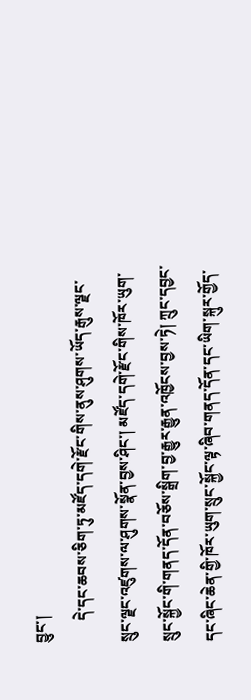བྱུང་།
      དེ་དང་ཆབས་ཅིག་ཏུ་མཛོད་དགེ་རྫོང་གིས་ནུས་ཤུགས་ཡོད་རྒུས་ལྗང་སྲུང་ལྗང་འཛུགས་ལ་ཤུགས་སྣོན་བྱས་ཤིང་། མཛོད་དགེ་རྫོང་གིས་ཁོར་ཡུག་སྲུང་སྐྱོང་གི་གནད་དོན་བཅོས་སྒྲིག་བྱ་རྒྱུར་རྒྱུན་འཁྱོངས་བྱས་ཏེ། ཀྲུང་དབྱང་དང་ཞིང་ཆེན་གྱི་ཁོར་ཡུག་སྲུང་སྐྱོང་ལྟ་ཞིབ་གནད་དོན་དང་ཡིག་སྐུར་གྱོད་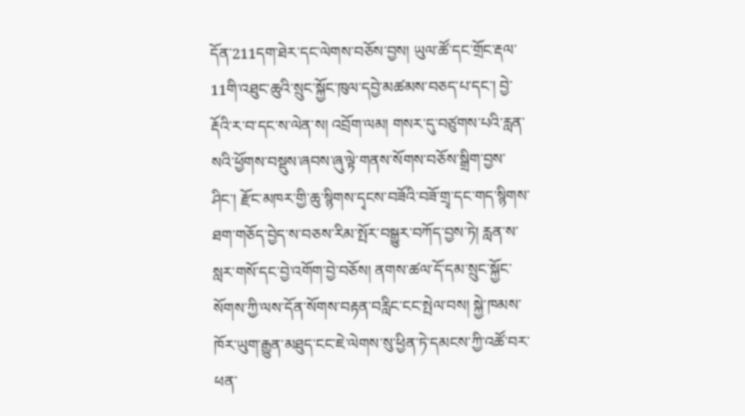དོན་211དག་ཐེར་དང་ལེགས་བཅོས་བྱས། ཡུལ་ཚོ་དང་གྲོང་རྡལ་11གི་འཐུང་ཆུའི་སྲུང་སྐྱོང་ཁུལ་དབྱེ་མཚམས་བཅད་པ་དང་། བྱེ་རྡོའི་ར་བ་དང་ས་ལེན་ས། འབྲོག་ལམ། གསར་དུ་བཙུགས་པའི་རླན་སའི་ཕྱོགས་བསྡུས་ཞབས་ཞུ་ལྟེ་གནས་སོགས་བཅོས་སྒྲིག་བྱས་ཤིང་། རྫོང་མཁར་གྱི་ཆུ་སྙིགས་དྭངས་བཟོའི་བཟོ་གྲྭ་དང་གད་སྙིགས་ཐག་གཅོད་བྱེད་ས་བཅས་རིམ་སྤོར་བསྒྱུར་བཀོད་བྱས་ཏེ། རླན་ས་སླར་གསོ་དང་བྱེ་འགོག་བྱེ་བཅོས། ནགས་ཚལ་དོ་དམ་སྲུང་སྐྱོང་སོགས་ཀྱི་ལས་དོན་སོགས་བརྟན་བརླིང་ངང་སྤེལ་བས། སྐྱེ་ཁམས་ཁོར་ཡུག་རྒྱུན་མཐུད་ངང་ཇེ་ལེགས་སུ་ཕྱིན་ཏེ་དམངས་ཀྱི་འཚོ་བར་ཕན་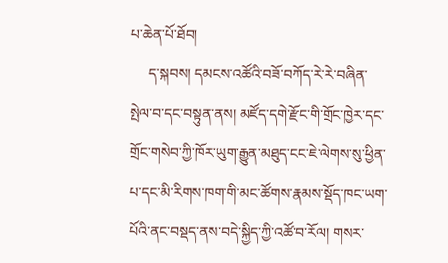པ་ཆེན་པོ་ཐོབ།
     ད་སྐབས། དམངས་འཚོའི་བཟོ་བཀོད་རེ་རེ་བཞིན་སྤེལ་བ་དང་བསྟུན་ནས། མཛོད་དགེ་རྫོང་གི་གྲོང་ཁྱེར་དང་གྲོང་གསེབ་ཀྱི་ཁོར་ཡུག་རྒྱུན་མཐུད་ངང་ཇེ་ལེགས་སུ་ཕྱིན་པ་དང་མི་རིགས་ཁག་གི་མང་ཚོགས་རྣམས་སྡོད་ཁང་ཡག་པོའི་ནང་བསྡད་ནས་བདེ་སྐྱིད་ཀྱི་འཚོ་བ་རོལ། གསར་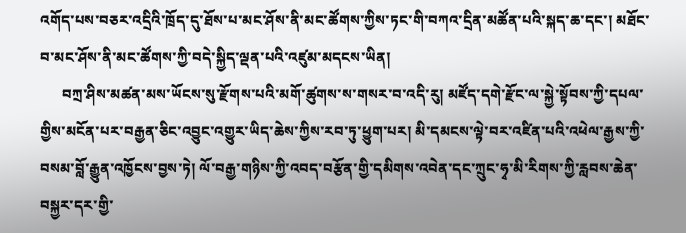འགོད་པས་བཅར་འདྲིའི་ཁྲོད་དུ་ཐོས་པ་མང་ཤོས་ནི་མང་ཚོགས་ཀྱིས་ཏང་གི་བཀའ་དྲིན་མཚོན་པའི་སྐད་ཆ་དང་། མཐོང་བ་མང་ཤོས་ནི་མང་ཚོགས་ཀྱི་བདེ་སྐྱིད་ལྡན་པའི་འཛུམ་མདངས་ཡིན།
      བཀྲ་ཤིས་མཚན་མས་ཡོངས་སུ་རྫོགས་པའི་མགོ་ཚུགས་ས་གསར་བ་འདི་རུ། མཛོད་དགེ་རྫོང་ལ་སྐྱེ་སྟོབས་ཀྱི་དཔལ་གྱིས་མངོན་པར་བརྒྱན་ཅིང་འབྱུང་འགྱུར་ཡིད་ཆེས་ཀྱིས་རབ་ཏུ་ཕྱུག་པར། མི་དམངས་ལྟེ་བར་འཛིན་པའི་འཕེལ་རྒྱས་ཀྱི་བསམ་བློ་རྒྱུན་འཁྱོངས་བྱས་ཏེ། ལོ་བརྒྱ་གཉིས་ཀྱི་འབད་བརྩོན་གྱི་དམིགས་འབེན་དང་ཀྲུང་ཧྭ་མི་རིགས་ཀྱི་རླབས་ཆེན་བསྐྱར་དར་གྱི་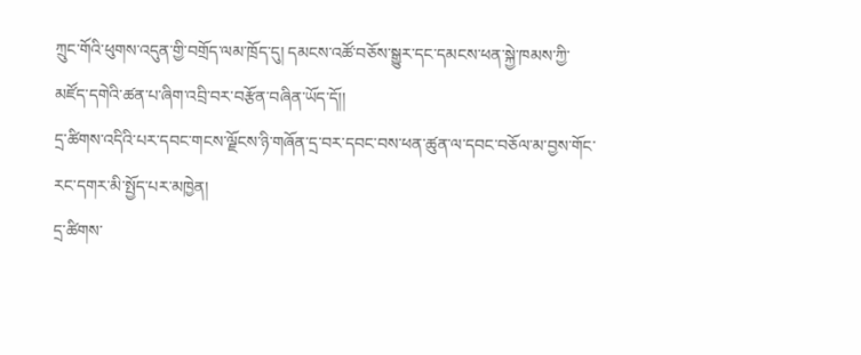ཀྲུང་གོའི་ཕུགས་འདུན་གྱི་བགྲོད་ལམ་ཁྲོད་དུ། དམངས་འཚོ་བཅོས་སྒྱུར་དང་དམངས་ཕན་སྐྱེ་ཁམས་ཀྱི་མཛོད་དགེའི་ཚན་པ་ཞིག་འབྲི་བར་བརྩོན་བཞིན་ཡོད་དོ།།
དྲ་ཚིགས་འདིའི་པར་དབང་གངས་ལྗོངས་ཉི་གཞོན་དྲ་བར་དབང་བས་ཕན་ཚུན་ལ་དབང་བཅོལ་མ་བྱས་གོང་རང་དགར་མི་སྤྱོད་པར་མཁྱེན།
དྲ་ཚིགས་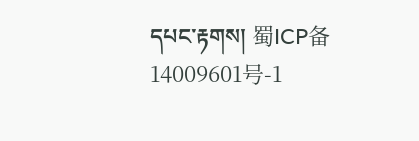དཔང་རྟགས། 蜀ICP备14009601号-1